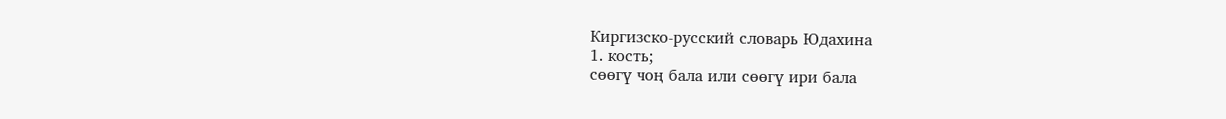Киргизско-русский словарь Юдахина
1. кость;
сөөгү чоң бала или сөөгү ири бала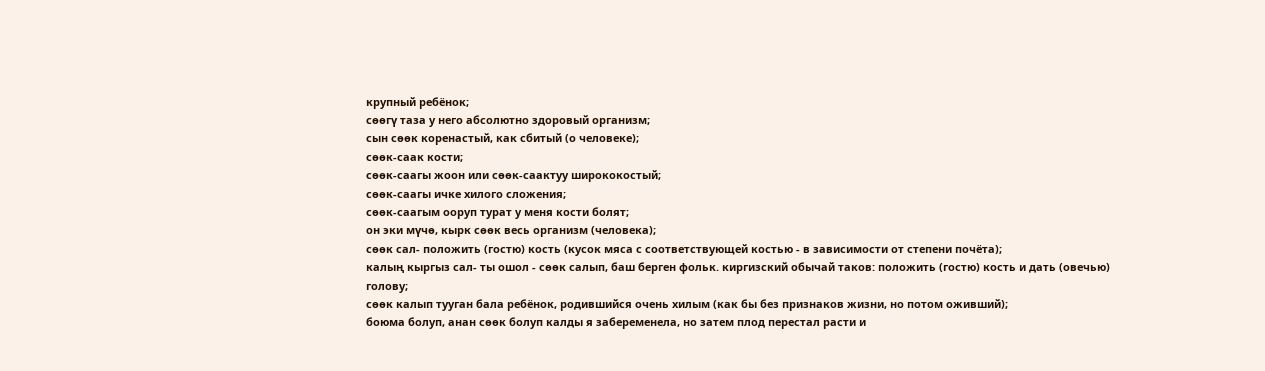крупный ребёнок;
сөөгү таза у него абсолютно здоровый организм;
сын сөөк коренастый, как сбитый (о человеке);
сөөк-саак кости;
сөөк-саагы жоон или сөөк-саактуу ширококостый;
сөөк-саагы ичке хилого сложения;
сөөк-саагым ооруп турат у меня кости болят;
он эки мүчө, кырк сөөк весь организм (человека);
сөөк сал- положить (гостю) кость (кусок мяса с соответствующей костью - в зависимости от степени почёта);
калың кыргыз сал- ты ошол - сөөк салып, баш берген фольк. киргизский обычай таков: положить (гостю) кость и дать (овечью) голову;
сөөк калып тууган бала ребёнок, родившийся очень хилым (как бы без признаков жизни, но потом оживший);
боюма болуп, анан сөөк болуп калды я забеременела, но затем плод перестал расти и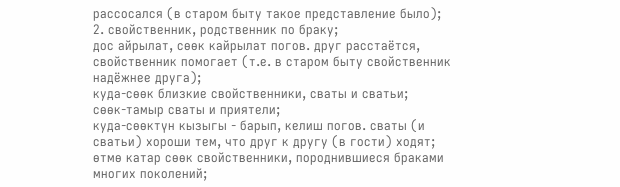рассосался (в старом быту такое представление было);
2. свойственник, родственник по браку;
дос айрылат, сөөк кайрылат погов. друг расстаётся, свойственник помогает (т.е. в старом быту свойственник надёжнее друга);
куда-сөөк близкие свойственники, сваты и сватьи;
сөөк-тамыр сваты и приятели;
куда-сөөктүн кызыгы - барып, келиш погов. сваты (и сватьи) хороши тем, что друг к другу (в гости) ходят;
өтмө катар сөөк свойственники, породнившиеся браками многих поколений;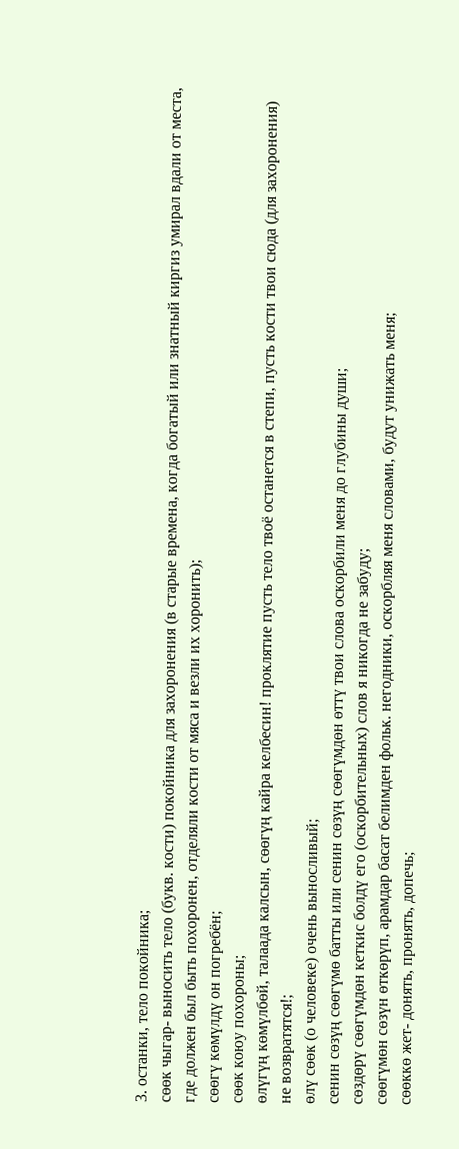3. останки, тело покойника;
сөөк чыгар- выносить тело (букв. кости) покойника для захоронения (в старые времена, когда богатый или знатный киргиз умирал вдали от места, где должен был быть похоронен, отделяли кости от мяса и везли их хоронить);
сөөгү көмүлдү он погребён;
сөөк коюу похороны;
өлүгүң көмүлбөй, талаада калсын, сөөгүң кайра келбесин! проклятие пусть тело твоё останется в степи, пусть кости твои сюда (для захоронения) не возвратятся!;
өлү сөөк (о человеке) очень выносливый;
сенин сөзүң сөөгүмө батты или сенин сөзүң сөөгүмдөн өттү твои слова оскорбили меня до глубины души;
сөздөрү сөөгүмдөн кеткис болдү его (оскорбительных) слов я никогда не забуду;
сөөгүмөн сөзүн өткөрүп, арамдар басат белимден фольк. негодники, оскорбляя меня словами, будут унижать меня;
сөөккө жет- донять, пронять, допечь;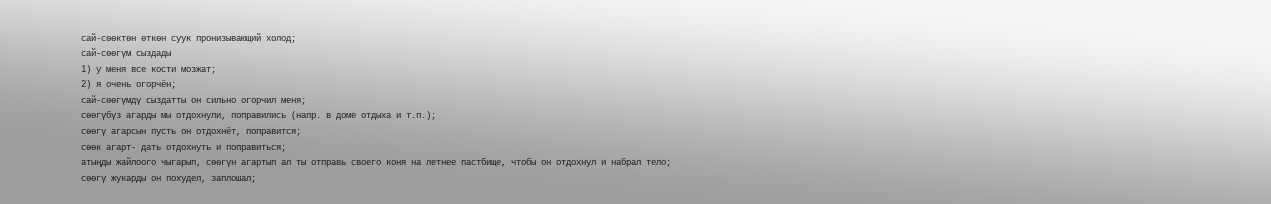сай-сөөктөн өткөн суук пронизывающий холод;
сай-сөөгүм сыздады
1) у меня все кости мозжат;
2) я очень огорчён;
сай-сөөгүмдү сыздатты он сильно огорчил меня;
сөөгүбүз агарды мы отдохнули, поправились (напр. в доме отдыха и т.п.);
сөөгү агарсын пусть он отдохнёт, поправится;
сөөк агарт- дать отдохнуть и поправиться;
атыңды жайлоого чыгарып, сөөгүн агартып ал ты отправь своего коня на летнее пастбище, чтобы он отдохнул и набрал тело;
сөөгү жукарды он похудел, заплошал;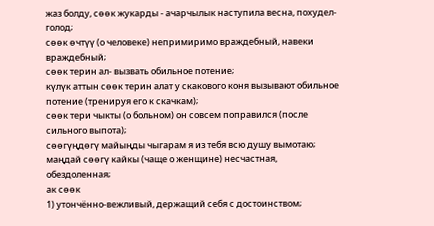жаз болду, сөөк жукарды - ачарчылык наступила весна, похудел-голод;
сөөк өчтүү (о человеке) непримиримо враждебный, навеки враждебный;
сөөк терин ал- вызвать обильное потение;
күлүк аттын сөөк терин алат у скакового коня вызывают обильное потение (тренируя его к скачкам);
сөөк тери чыкты (о больном) он совсем поправился (после сильного выпота);
сөөгүңдөгү майыңды чыгарам я из тебя всю душу вымотаю;
маңдай сөөгү кайкы (чаще о женщине) несчастная, обездоленная;
ак сөөк
1) утончённо-вежливый, держащий себя с достоинством;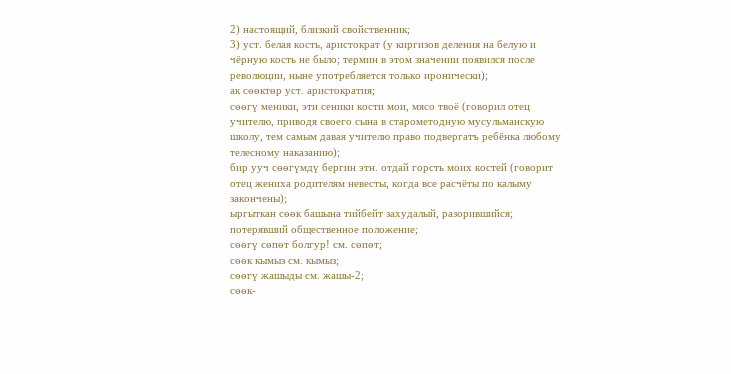2) настоящий, близкий свойственник;
3) уст. белая кость, аристократ (у киргизов деления на белую и чёрную кость не было; термин в этом значении появился после революции, ныне употребляется только иронически);
ак сөөктөр уст. аристократия;
сөөгү меники, эти сеники кости мои, мясо твоё (говорил отец учителю, приводя своего сына в старометодную мусульманскую школу, тем самым давая учителю право подвергатъ ребёнка любому телесному наказанию);
бир ууч сөөгүмдү бергин этн. отдай горсть моих костей (говорит отец жениха родителям невесты, когда все расчёты по калыму закончены);
ыргыткан сөөк башына тийбейт захудалый, разорившийся; потерявший общественное положение;
сөөгү сөпөт болгур! см. сөпөт;
сөөк кымыз см. кымыз;
сөөгү жашыды см. жашы-2;
сөөк-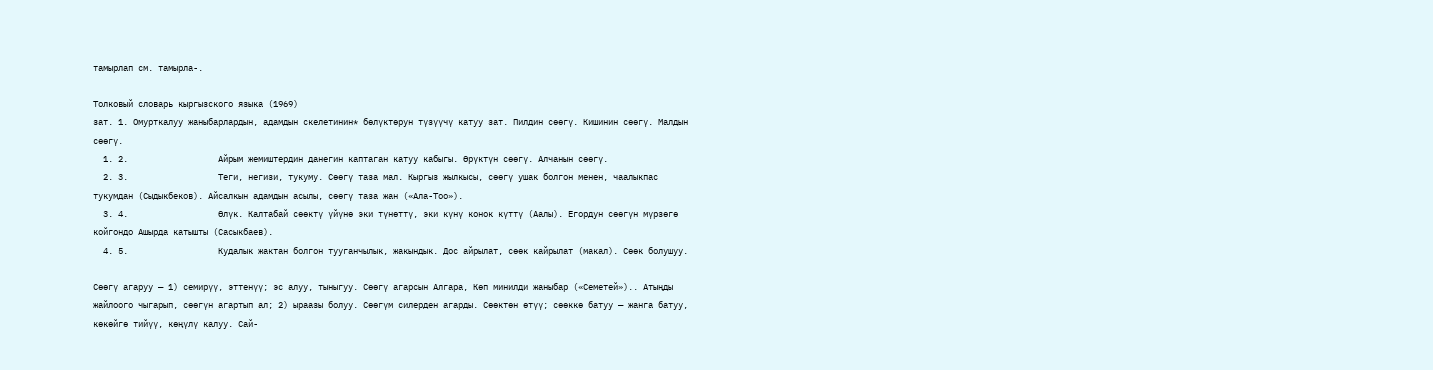тамырлап см. тамырла-.

Толковый словарь кыргызского языка (1969)
зат. 1. Омурткалуу жаныбарлардын, адамдын скелетинин* бөлүктөрун түзүүчү катуу зат. Пилдин сөөгү. Кишинин сөөгү. Малдын сөөгү.
  1. 2.                  Айрым жемиштердин данегин каптаган катуу кабыгы. Өрүктүн сөөгү. Алчанын сөөгү.
  2. 3.                  Теги, негизи, тукуму. Сөөгү таза мал. Кыргыз жылкысы, сөөгү ушак болгон менен, чаалыкпас тукумдан (Сыдыкбеков). Айсалкын адамдын асылы, сөөгү таза жан («Ала-Тоо»).
  3. 4.                  Өлүк. Калтабай сөөктү үйүнө эки түнөттү, эки күнү конок күттү (Аалы). Егордун сөөгүн мүрзөгө койгондо Ашырда катышты (Сасыкбаев).
  4. 5.                  Кудалык жактан болгон тууганчылык, жакындык. Дос айрылат, сөөк кайрылат (макал). Сөөк болушуу.

Сөөгү агаруу — 1) семирүү, эттенүү; эс алуу, тыныгуу. Сөөгү агарсын Алгара, Көп минилди жаныбар («Семетей»).. Атыңды жайлоого чыгарып, сөөгүн агартып ал; 2) ыраазы болуу. Сөөгүм силерден агарды. Сөөктөн өтүү; сөөккө батуу — жанга батуу, көкөйгө тийүү, көңүлү калуу. Сай-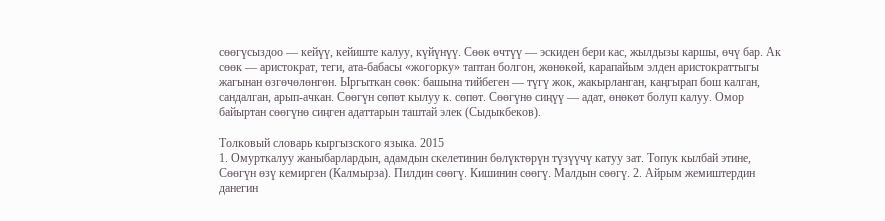сөөгүсыздоо — кейүү, кейиште калуу, күйүнүү. Сөөк өчтүү — эскиден бери кас, жылдызы каршы, өчү бар. Ак сөөк — аристократ, теги, ата-бабасы «жогорку» таптан болгон, жөнөкөй, карапайым элден аристократтыгы жагынан өзгөчөлөнгөн. Ыргыткан сөөк: башына тийбеген — түгү жок, жакырланган, каңгырап бош калган, сандалган, арып-ачкан. Сөөгүн сөпөт кылуу к. сөпөт. Сөөгүнө сиңүү — адат, өнөкөт болуп калуу. Омор байыртан сөөгүнө сиңген адаттарын таштай элек (Сыдыкбеков).

Толковый словарь кыргызского языка. 2015
1. Омурткалуу жаныбарлардын, адамдын скелетинин бөлүктөрүн түзүүчү катуу зат. Топук кылбай этине, Сөөгүн өзү кемирген (Калмырза). Пилдин сөөгү. Кишинин сөөгү. Малдын сөөгү. 2. Айрым жемиштердин данегин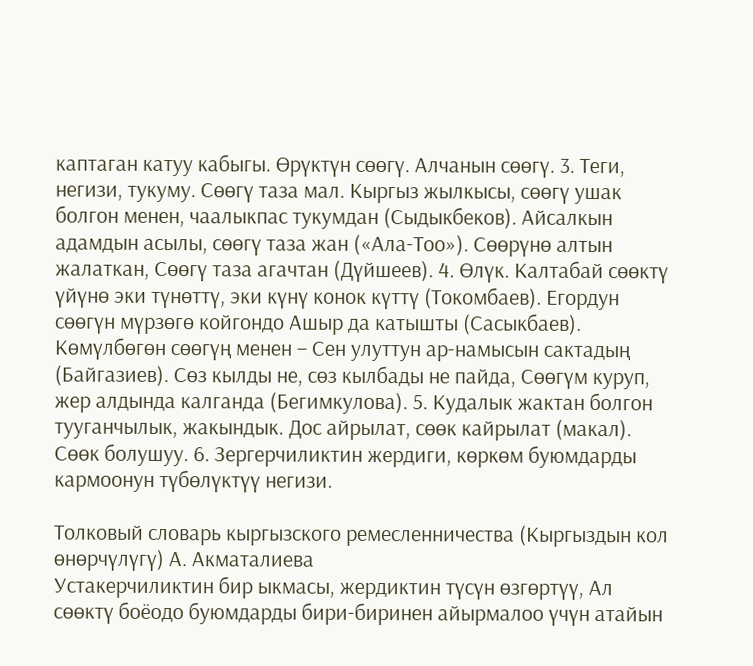каптаган катуу кабыгы. Өрүктүн сөөгү. Алчанын сөөгү. 3. Теги, негизи, тукуму. Сөөгү таза мал. Кыргыз жылкысы, сөөгү ушак болгон менен, чаалыкпас тукумдан (Сыдыкбеков). Айсалкын адамдын асылы, сөөгү таза жан («Ала-Тоо»). Сөөрүнө алтын жалаткан, Сөөгү таза агачтан (Дүйшеев). 4. Өлүк. Калтабай сөөктү үйүнө эки түнөттү, эки күнү конок күттү (Токомбаев). Егордун сөөгүн мүрзөгө койгондо Ашыр да катышты (Сасыкбаев). Көмүлбөгөн сөөгүң менен – Сен улуттун ар-намысын сактадың (Байгазиев). Сөз кылды не, сөз кылбады не пайда, Сөөгүм куруп, жер алдында калганда (Бегимкулова). 5. Кудалык жактан болгон тууганчылык, жакындык. Дос айрылат, сөөк кайрылат (макал). Сөөк болушуу. 6. Зергерчиликтин жердиги, көркөм буюмдарды кармоонун түбөлүктүү негизи.

Толковый словарь кыргызского ремесленничества (Кыргыздын кол өнөрчүлүгү) А. Акматалиева
Устакерчиликтин бир ыкмасы, жердиктин түсүн өзгөртүү, Ал сөөктү боёодо буюмдарды бири-биринен айырмалоо үчүн атайын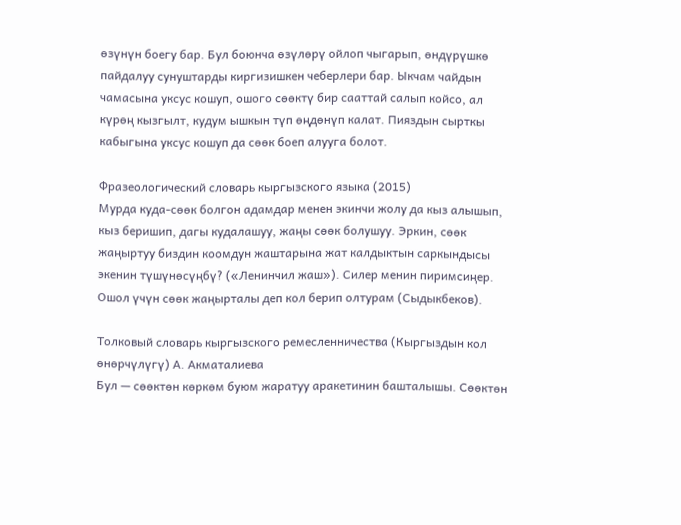өзүнүн боегу бар. Бул боюнча өзүлөрү ойлоп чыгарып, өндүрүшкө пайдалуу сунуштарды киргизишкен чеберлери бар. Ыкчам чайдын чамасына уксус кошуп, ошого сөөктү бир сааттай салып койсо, ал күрөң кызгылт, кудум ышкын түп өңдөнүп калат. Пияздын сырткы кабыгына уксус кошуп да сөөк боеп алууга болот.

Фразеологический словарь кыргызского языка (2015)
Мурда куда-сөөк болгон адамдар менен экинчи жолу да кыз алышып, кыз беришип, дагы кудалашуу, жаңы сөөк болушуу. Эркин, сөөк жаңыртуу биздин коомдун жаштарына жат калдыктын саркындысы экенин түшүнөсүңбү? («Ленинчил жаш»). Силер менин пиримсиңер. Ошол үчүн сөөк жаңырталы деп кол берип олтурам (Сыдыкбеков).

Толковый словарь кыргызского ремесленничества (Кыргыздын кол өнөрчүлүгү) А. Акматалиева
Бул — сөөктөн көркөм буюм жаратуу аракетинин башталышы. Сөөктөн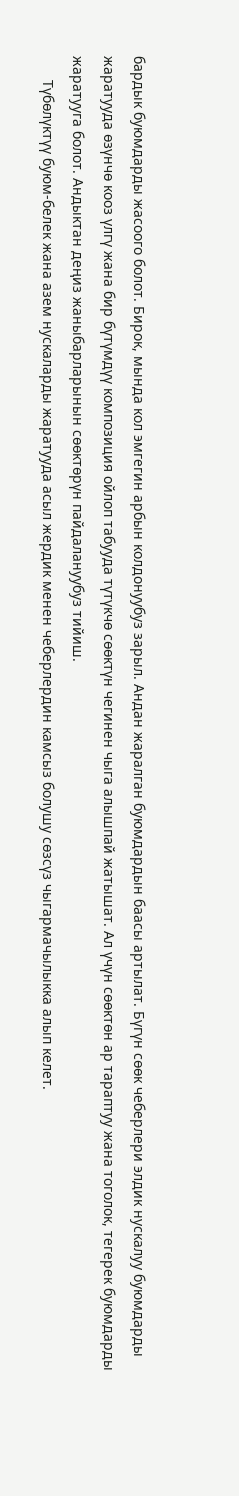бардык буюмдарды жасоого болот. Бирок, мында кол эмгегин арбын колдонуубуз зарыл. Андан жаралган буюмдардын баасы артылат. Бүгүн сөөк чеберлери элдик нускалуу буюмдарды жаратууда өзүнчө кооз үлгү жана бир бүтүмдүү композиция ойлоп табууда түтүкчө сөөктүн чегинен чыга алышпай жатышат. Ал үчүн сөөктөн ар тараптуу жана тоголок, тегерек буюмдарды жаратууга болот. Андыктан деңиз жаныбарларынын сөөктөрүн пайдалануубуз тийиш.
      Түбөлүктүү буюм-белек жана азем нускаларды жаратууда асыл жердик менен чеберлердин камсыз болушу сөзсүз чыгармачылыкка алып келет.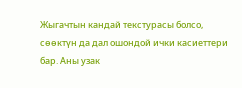Жыгачтын кандай текстурасы болсо, сөөктүн да дал ошондой ички касиеттери бар. Аны узак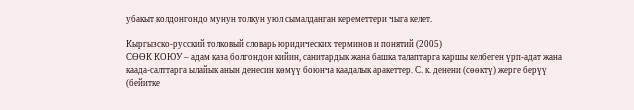убакыт колдонгондо мунун толкун уюл сымалданган кереметтери чыга келет.

Кыргызско-русский толковый словарь юридических терминов и понятий (2005)
СӨӨК КОЮУ – адам каза болгондон кийин, санитардык жана башка талаптарга каршы келбеген үрп-адат жана каада-салттарга ылайык анын денесин көмүү боюнча каадалык аракеттер. С. к. денени (сөөктү) жерге берүү (бейитке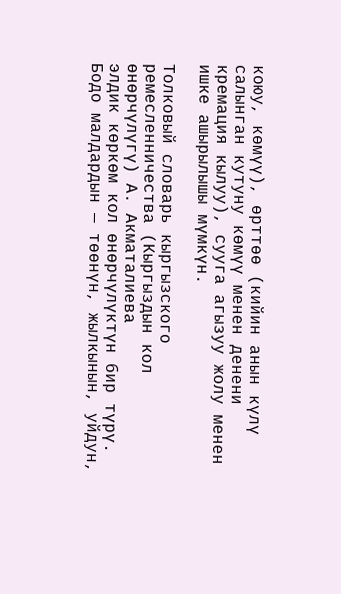коюу, көмүү), өрттөө (кийин анын күлү салынган кутуну көмүү менен денени кремация кылуу), сууга агызуу жолу менен ишке ашырылышы мүмкүн.

Толковый словарь кыргызского ремесленничества (Кыргыздын кол өнөрчүлүгү) А. Акматалиева
элдик көркөм кол өнөрчүлүктүн бир түрү. Бодо малдардын — төөнүн, жылкынын, уйдун,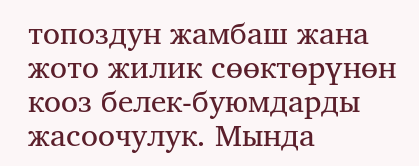топоздун жамбаш жана жото жилик сөөктөрүнөн кооз белек-буюмдарды жасоочулук. Мында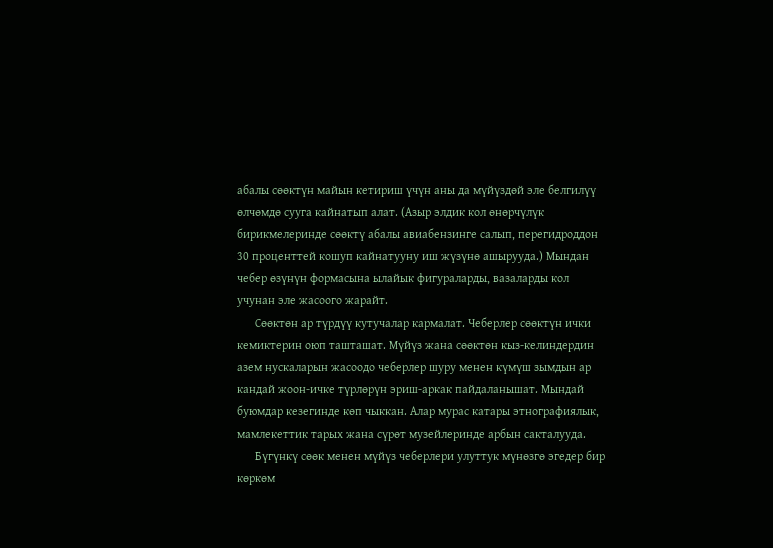абалы сөөктүн майын кетириш үчүн аны да мүйүздөй эле белгилүү өлчөмдө сууга кайнатып алат. (Азыр элдик кол өнөрчүлүк бирикмелеринде сөөктү абалы авиабензинге салып, перегидроддон 30 проценттей кошуп кайнатууну иш жүзүнө ашырууда.) Мындан чебер өзүнүн формасына ылайык фигураларды, вазаларды кол учунан эле жасоого жарайт.
      Сөөктөн ар түрдүү кутучалар кармалат. Чеберлер сөөктүн ички кемиктерин оюп ташташат. Мүйүз жана сөөктөн кыз-келиндердин азем нускаларын жасоодо чеберлер шуру менен күмүш зымдын ар кандай жоон-ичке түрлөрүн эриш-аркак пайдаланышат. Мындай буюмдар кезегинде көп чыккан. Алар мурас катары этнографиялык, мамлекеттик тарых жана сүрөт музейлеринде арбын сакталууда.
      Бүгүнкү сөөк менен мүйүз чеберлери улуттук мүнөзгө эгедер бир көркөм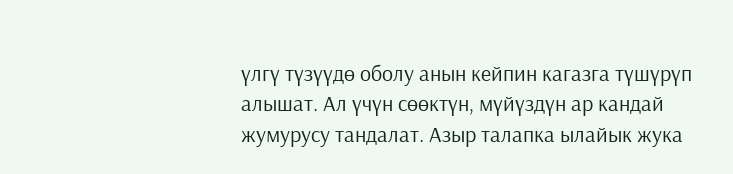үлгү түзүүдө оболу анын кейпин кагазга түшүрүп алышат. Ал үчүн сөөктүн, мүйүздүн ар кандай жумурусу тандалат. Азыр талапка ылайык жука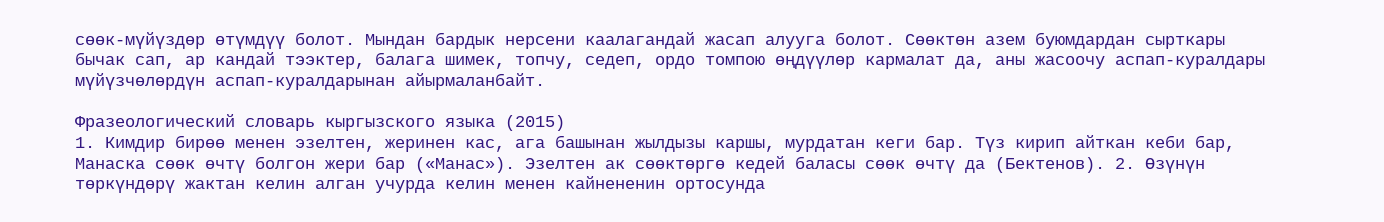сөөк-мүйүздөр өтүмдүү болот. Мындан бардык нерсени каалагандай жасап алууга болот. Сөөктөн азем буюмдардан сырткары бычак сап, ар кандай тээктер, балага шимек, топчу, седеп, ордо томпою өңдүүлөр кармалат да, аны жасоочу аспап-куралдары мүйүзчөлөрдүн аспап-куралдарынан айырмаланбайт.

Фразеологический словарь кыргызского языка (2015)
1. Кимдир бирөө менен эзелтен, жеринен кас, ага башынан жылдызы каршы, мурдатан кеги бар. Түз кирип айткан кеби бар, Манаска сөөк өчтү болгон жери бар («Манас»). Эзелтен ак сөөктөргө кедей баласы сөөк өчтү да (Бектенов). 2. Өзүнүн төркүндөрү жактан келин алган учурда келин менен кайнененин ортосунда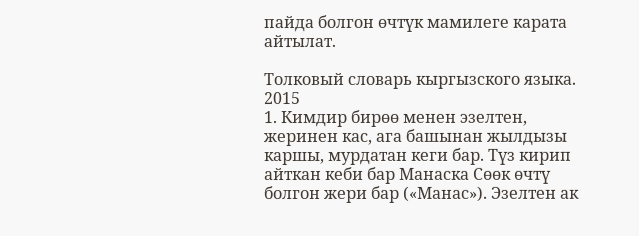пайда болгон өчтүк мамилеге карата айтылат.

Толковый словарь кыргызского языка. 2015
1. Кимдир бирөө менен эзелтен, жеринен кас, ага башынан жылдызы каршы, мурдатан кеги бар. Түз кирип айткан кеби бар Манаска Сөөк өчтү болгон жери бар («Манас»). Эзелтен ак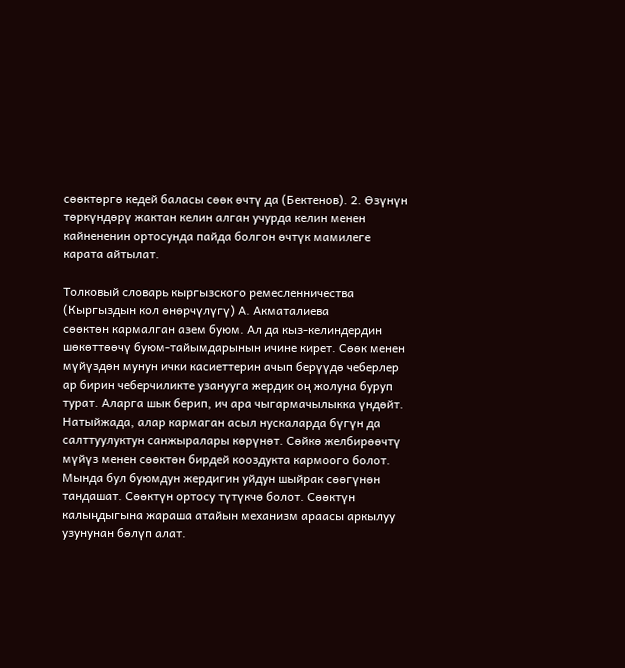сөөктөргө кедей баласы сөөк өчтү да (Бектенов). 2. Өзүнүн төркүндөрү жактан келин алган учурда келин менен кайнененин ортосунда пайда болгон өчтүк мамилеге карата айтылат.

Толковый словарь кыргызского ремесленничества (Кыргыздын кол өнөрчүлүгү) А. Акматалиева
сөөктөн кармалган азем буюм. Ал да кыз-келиндердин шөкөттөөчү буюм-тайымдарынын ичине кирет. Сөөк менен мүйүздөн мунун ички касиеттерин ачып берүүдө чеберлер ар бирин чеберчиликте узанууга жердик оң жолуна буруп турат. Аларга шык берип, ич ара чыгармачылыкка үндөйт. Натыйжада, алар кармаган асыл нускаларда бүгүн да салттуулуктун санжыралары көрүнөт. Сөйкө желбирөөчтү мүйүз менен сөөктөн бирдей кооздукта кармоого болот. Мында бул буюмдун жердигин уйдун шыйрак сөөгүнөн тандашат. Сөөктүн ортосу түтүкчө болот. Сөөктүн калыңдыгына жараша атайын механизм араасы аркылуу узунунан бөлүп алат.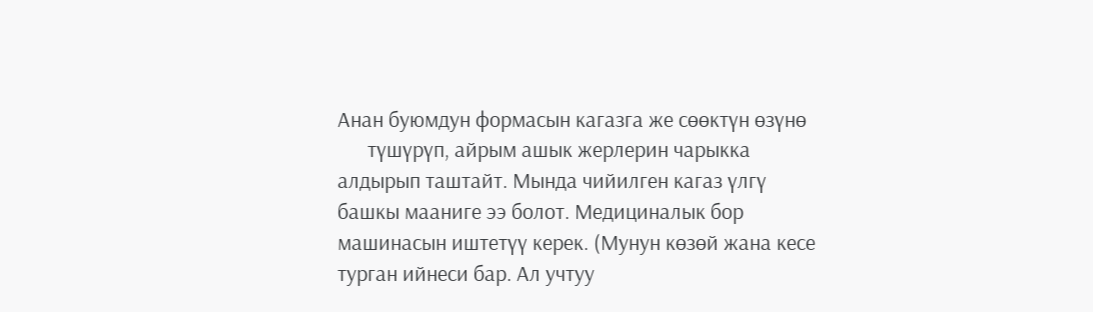Анан буюмдун формасын кагазга же сөөктүн өзүнө
      түшүрүп, айрым ашык жерлерин чарыкка алдырып таштайт. Мында чийилген кагаз үлгү башкы мааниге ээ болот. Медициналык бор машинасын иштетүү керек. (Мунун көзөй жана кесе турган ийнеси бар. Ал учтуу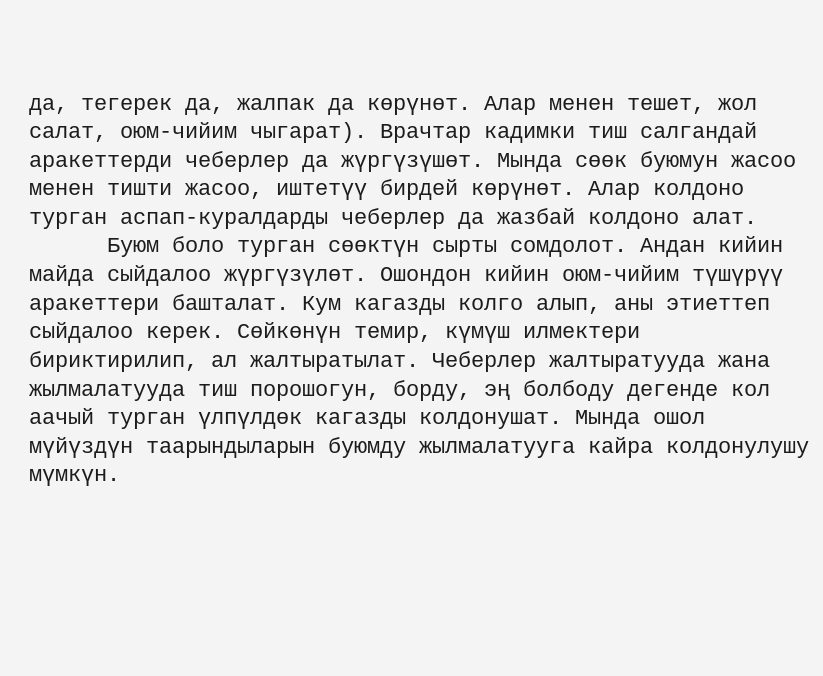да, тегерек да, жалпак да көрүнөт. Алар менен тешет, жол салат, оюм-чийим чыгарат). Врачтар кадимки тиш салгандай аракеттерди чеберлер да жүргүзүшөт. Мында сөөк буюмун жасоо менен тишти жасоо, иштетүү бирдей көрүнөт. Алар колдоно турган аспап-куралдарды чеберлер да жазбай колдоно алат.
      Буюм боло турган сөөктүн сырты сомдолот. Андан кийин майда сыйдалоо жүргүзүлөт. Ошондон кийин оюм-чийим түшүрүү аракеттери башталат. Кум кагазды колго алып, аны этиеттеп сыйдалоо керек. Сөйкөнүн темир, күмүш илмектери бириктирилип, ал жалтыратылат. Чеберлер жалтыратууда жана жылмалатууда тиш порошогун, борду, эң болбоду дегенде кол аачый турган үлпүлдөк кагазды колдонушат. Мында ошол мүйүздүн таарындыларын буюмду жылмалатууга кайра колдонулушу мүмкүн.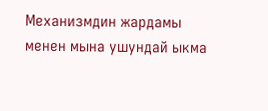Механизмдин жардамы менен мына ушундай ыкма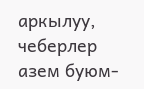аркылуу, чеберлер азем буюм-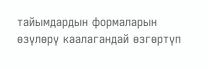тайымдардын формаларын өзүлөрү каалагандай өзгөртүп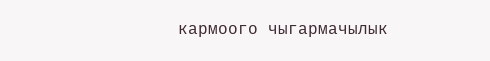кармоого чыгармачылык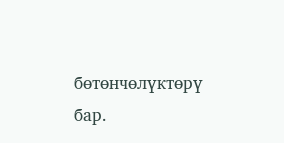бөтөнчөлүктөрү бар.